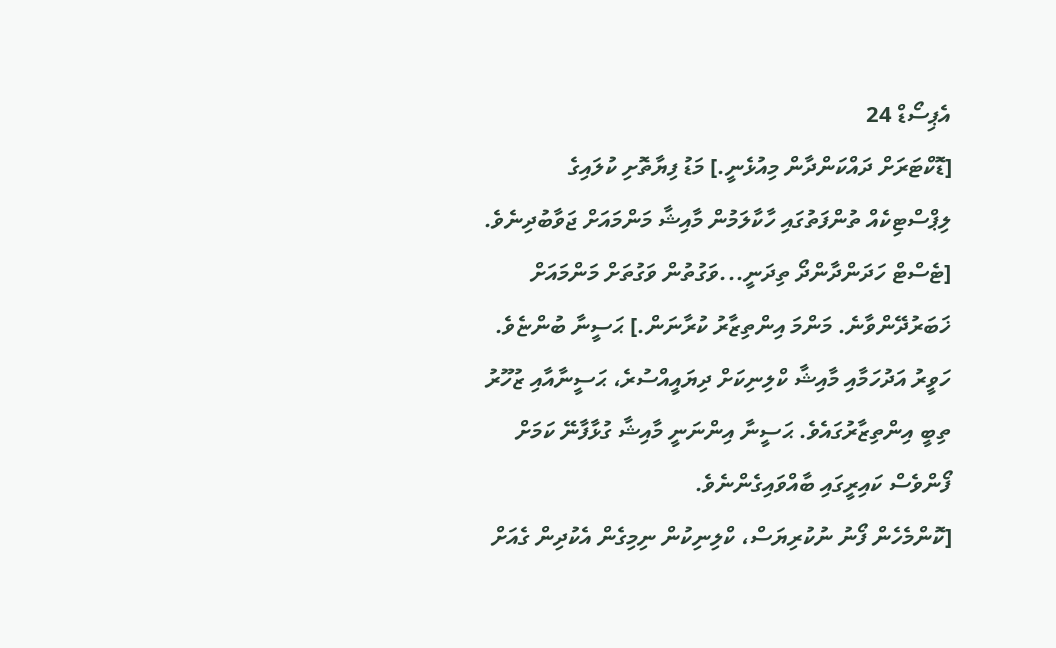އެޕިސޯޑް 24
[ޑޮކްޓަރަށް ދައްކަންދާން މިއުޅެނީ.] މަޑު ފިޔާތޮށި ކުލައިގެ ލިޕްސްޓިކެއް ތުންފަތުގައި ހާކާލަމުން މާއިޝާ މަންމައަށް ޖަވާބުދިނެވެ.
[ޓެސްޓް ހަދަންދާންދޯ ތިދަނީ...ވަގުތުން ވަގުތަށް މަންމައަށް ޚަބަރުދޭންވާނެ. މަންމަ އިންތިޒާރު ކުރާނަން.] ޙަސީނާ ބުންޏެވެ.
ހަވީރު އަދުހަމާއި މާއިޝާ ކްލިނިކަށް ދިޔައީއްސުރެ، ޙަސީނާއާއި ޒުހޫރު ތިބީ އިންތިޒާރުގައެވެ. ޙަސީނާ އިންނަނީ މާއިޝާ ގުޅާފާނޭ ކަމަށް ފޯންވެސް ކައިރީގައި ބާއްވައިގެންނެވެ.
[ކޮންމެހެން ފޯނު ނުކުރިޔަސް، ކްލިނިކުން ނިމިގެން އެކުދިން ގެއަށް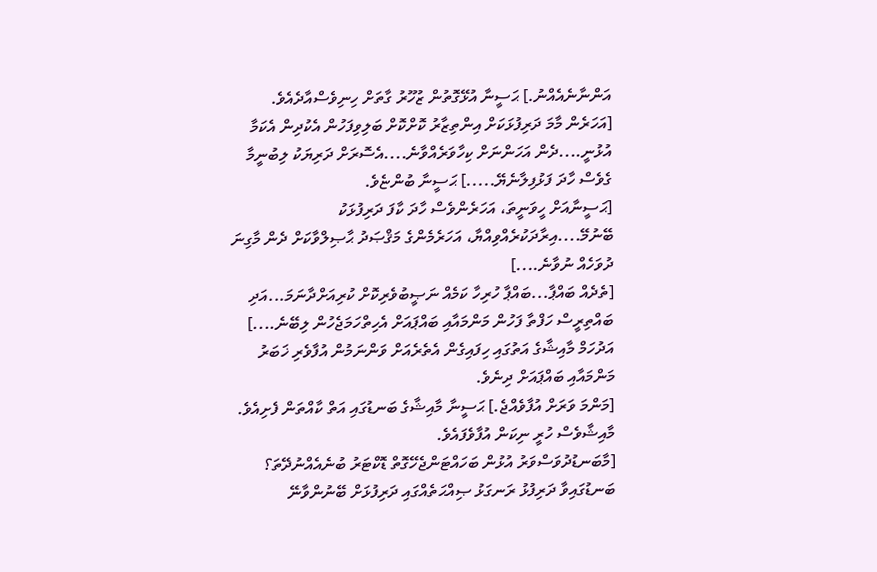އަންނާނެއެއްނު.] ޙަސީނާ އުޅޭގޮތުން ޒުހޫރު ގާތަށް ހިނިވެސްއާދެއެވެ.
[އަހަރެން މާމަ ދަރިފުޅަކަށް އިންތިޒާރު ކޮށްކޮށް ބަލިވިފަހުން އެކުދިން އެކަމާ އުޅުނީ....ދެން އަހަންނަށް ކިހާވަރެއްވާނެ....އެސޮރަށް ދަރިޔަކު ލިބުނީމާ ގެވެސް ހާދަ ފަޅުފިލާނެޔޭ.....] ޙަސީނާ ބުންޏެވެ.
[ޙަސީނާއަށް ހީވަނީތަ، އަހަރެންވެސް ހާދަ ކާފަ ދަރިފުޅަކު ބޭނުމޭ....އިރާދަކުރެއްވިއްޔާ، އަހަރެމެންގެ މަޤްޞަދު ޙާޞިލްވާކަށް ދެން މާގިނަ ދުވަހެއް ނުވާނެ....]
[ތެދެއް ބައްޕާ...ބައްޕާ ހުރިހާ ކަމެއް ނަޞީބުވެރިކޮށް ކުރިއަށްދާނަމަ...އަދި ބައްތިރީސް ހަފްތާ ފަހުން މަންމައާއި ބައްޕައަށް އެހިތްހަމަޖެހުން ލިބޭނެ....] އަދުހަމް މާއިޝާގެ އަތުގައި ހިފައިގެން އެތެރެއަށް ވަންނަމުން އުފާވެރި ޚަބަރު މަންމައާއި ބައްޕައަށް ދިނެވެ.
[މަންމަ ވަރަށް އުފާވެއްޖެ.] ޙަސީނާ މާއިޝާގެ ބަނޑުގައި އަތް ކާއްތަން ފެށިއެވެ. މާއިޝާވެސް ހުރީ ނިކަން އުފާވެފައެވެ.
[މާބަނޑުދުވަސްވަރު އުޅުން ބަހައްޓަންޖެހޭގޮތް ޑޮކްޓަރު ބުނެއެއްނުދޭތަ؟ ބަނޑުގައިވާ ދަރިފުޅު ރަނގަޅު ޞިއްޙަތެއްގައި ދަރިފުޅަށް ބޭނުންވާނޭ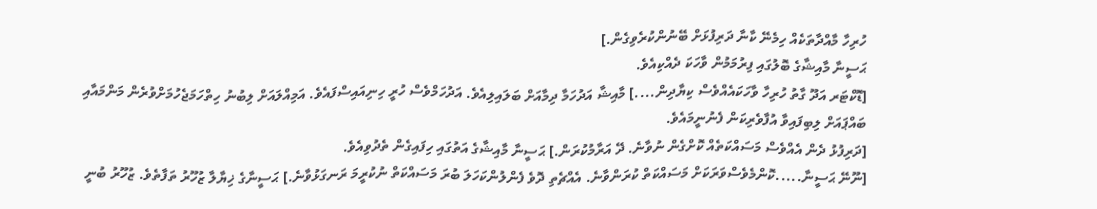ހުރިހާ މާއްދާތަކެއް ހިމެނޭ ކާނާ ދަރިފުޅަށް ބޭނުންކުރެވިގެން.]
ޙަސީނާ މާއިޝާގެ ބޮލުގައި ފިރުމަމުން ވާހަކަ ދެއްކިއެވެ.
[ޑޮކްޓަރ އަދޫ ގާތު ހުރިހާ ވާހަކައެއްވެސް ކިޔާދިން....] މާއިޝާ އަދުހަމާ ދިމާއަށް ބަލައިލިއެވެ. އަދުހަމްވެސް ހުރީ ހިނިއައިސްފައެވެ. އަމިއްލައަށް ލިބުނު ހިތްހަމަޖެހުމަށްވުރެން މަންމައާއި ބައްޕައަށް ލިބިފައިވާ އުފާވެރިކަން ފެނުނީމައެވެ.
[ދަރިފުޅު ދެން އެއްވެސް މަސައްކަތެއް ކޮށްގެން ނުވާނެ. ދޭ އަރާމުކުރަން.] ޙަސީނާ މާއިޝާގެ އަތުގައި ހިފައިގެން ތެދުވިއެވެ.
[ނޫނޭ ޙަސީނާ.....ކޮންމެވެސްވަރަކަށް މަސައްކަތް ކުރަންވާނެ. އެއްޗެތި ދޮވެ ފެންލުންކަހަލަ ބުރަ މަސައްކަތް ނުކުރީމަ ރަނގަޅުވާނެ.] ޙަސީނާގެ ޚިޔާލާ ޒުހޫރު ތަފާތެވެ. ޒުހޫރު ބުނީ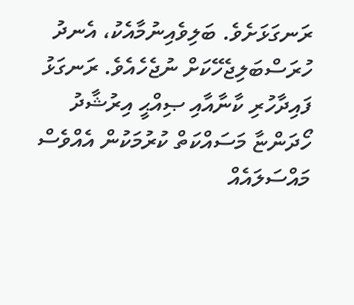ރަނގަޅަށެވެ. ބަލިވެއިނުމާއެކު، އެނދު ހުރަސްބަލިޖެހޭކަށް ނުޖެހެއެވެ. ރަނގަޅު ފައިދާހުރި ކާނާއާއި ޞިއްޙީ އިރުޝާދު ހޯދަންޏާ މަސައްކަތް ކުރުމަކުން އެއްވެސް މައްސަލައެއް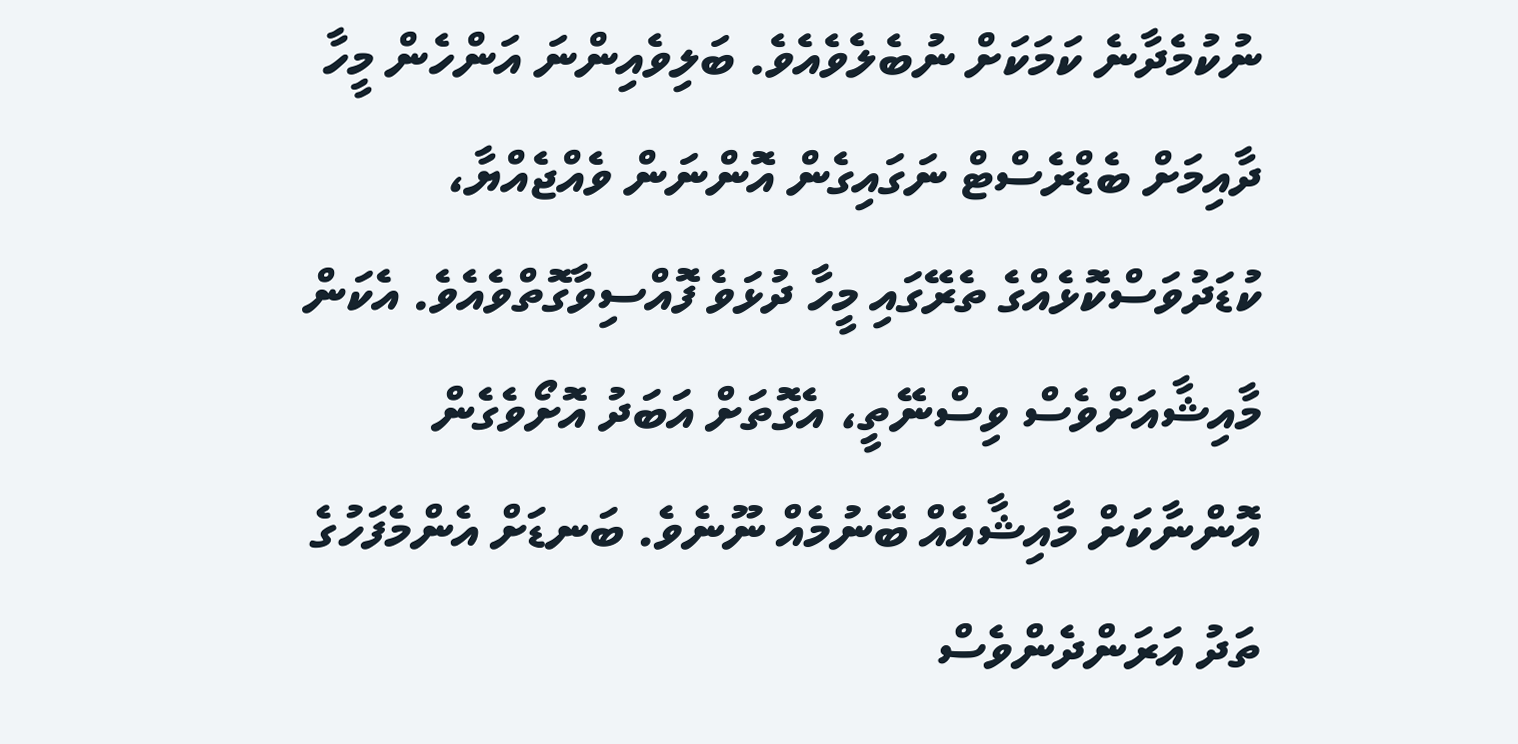ނުކުމެދާނެ ކަމަކަށް ނުބެލެވެއެވެ. ބަލިވެއިންނަ އަންހެން މީހާ ދާއިމަށް ބެޑްރެސްޓް ނަގައިގެން އޮންނަން ވެއްޖެއްޔާ، ކުޑަދުވަސްކޮޅެއްގެ ތެރޭގައި މީހާ ދުޅަވެ ފޮއްސިވާގޮތްވެއެވެ. އެކަން މާއިޝާއަށްވެސް ވިސްނޭތީ، އެގޮތަށް އަބަދު އޮށޯވެގެން އޮންނާކަށް މާއިޝާއެއް ބޭނުމެއް ނޫނެވެ. ބަނޑަށް އެންމެފަހުގެ ތަދު އަރަންދެންވެސް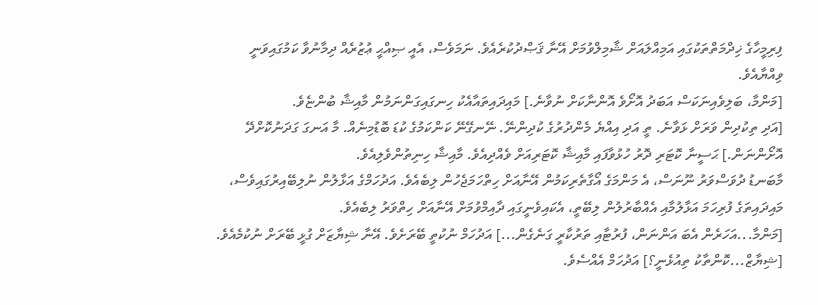ފިރިމީހާގެ ޚިދްމަތްތަކުގައި އަމިއްލައަށް ޝާމިލްވުމަށް އޭނާ ޤަޞްދުކުރެއެވެ. ނަމަވެސް، އެއީ ޞިއްޙީ ޢުޒުރެއް ދިމާނުވާ ކަމުގައިވަނީ ވިއްޔާއެވެ.
[މަންމާ، ބަލިވެއިނަކަސް އަބަދު އޮށޯވެ އޮންނާކަށް ނުވާނެ.] މައިދައިތައާއެކު ހިނގައިގަންނަމުން މާއިޝާ ބުންޏެވެ.
[އަދި ތިކުދިން ވަރަށް ޅަވާނެ. ތީ އަދި އިއްޔެ މެންދުރުގެ ކުދިންނޭ. ނޭނގޭނޭ ކަންކަމުގެ ކުޑަ ބޮޑުމިނެއް. މާ އަނގަ ގަދަނުކޮށްދޭ އޮށޯންނަން.] ޙަސީނާ ކޮޓަރި ދޮރު ހުޅުވާފައި މާއިޝާ ކޮޓަރިއަށް ވެއްދިއެވެ. މާއިޝާ ހިނިތުންވެލިއެވެ.
މާބަނޑު ދުވަސްވަރު ނޫނަސް، އެ މަންމަގެ އޯގާތެރިކަމުން އޭނާއަށް ހިތްހަމަޖެހުން ލިބެއެވެ. އަދުހަމްގެ އަޅާލުން ނުލިބޭއިރުގައިވެސް، މައިދައިތަގެ ފުރިހަމަ އަޅާލުމާއި އެއްބާރުލުން ލިބޭތީ، އެކައިވެނީގައި ދާއިމްވުމަށް އޭނާއަށް ހިތްވަރު ލިބެއެވެ.
[މަންމާ...އަހަރެން އެބަ އަންނަން، ފުރުޓާއި ތަރުކާރީ ގަނެގެން...] އަދުހަމް ނުކުތީ ބޭރަށެވެ. އޭނާ ޝިޔާޒަށް ގުޅީ ބޭރަށް ނުކުމެއެވެ.
[ޝިޔާޒް...ކޮންތާކު ތިއުޅެނީ؟] އަދުހަމް އެއްސެވެ.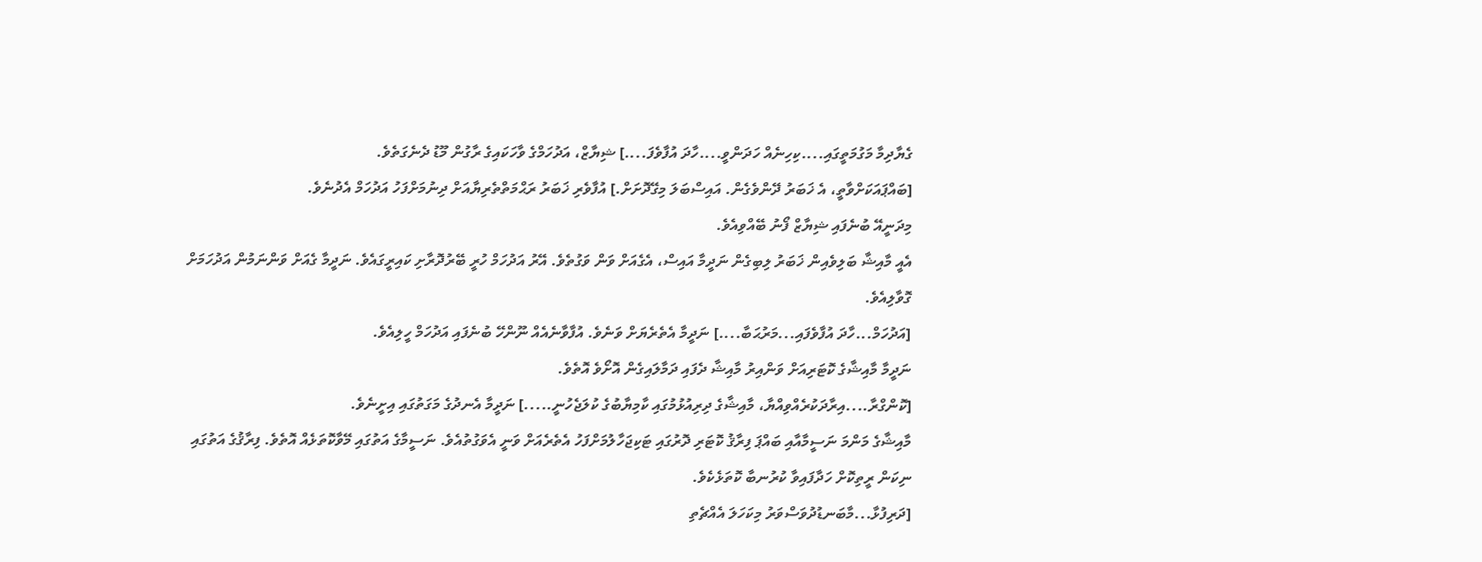ގެޔާދިމާ މަގުމަތީގައި....ކިހިނެއް ހަދަންވީ....ހާދަ އުފާވެފަ....] ޝިޔާޒް، އަދުހަމްގެ ވާހަކައިގެ ރާގުން މޫޑު ދެނެގަތެވެ.
[ބައްޕައަކަށްވާތީ، އެ ޚަބަރު ދޭންވެގެން. އައިސްބަލަ މިގޭދޮށަށް.] އުފާވެރި ޚަބަރު ރަޙްމަތްތެރިޔާއަށް ދިނުމަށްފަހު އަދުހަމް އެދުނެވެ.
މިދަނީއޭ ބުނެފައި ޝިޔާޒް ފޯނު ބޭއްވިއެވެ.
އެއީ މާއިޝާ ބަލިވެއިން ޚަބަރު ލިބިގެން ނަދީމާ އައިސް، އެގެއަށް ވަން ވަގުތެވެ. އޭރު އަދުހަމް ހުރީ ބޭރުދޮރާށި ކައިރީގައެވެ. ނަދީމާ ގެއަށް ވަންނަމުން އަދުހަމަށް ގޮވާލިއެވެ.
[އަދުހަމް...ހާދަ އުފާވެފައި...މަރުޙަބާ....] ނަދީމާ އެތެރެޔަށް ވަނެވެ. އުފާވާނެއެއް ނޫންހޭ ބުނެފައި އަދުހަމް ހީލިއެވެ.
ނަދީމާ މާއިޝާގެ ކޮޓަރިއަށް ވަންއިރު މާއިޝާ ދެފައި ދަމާލައިގެން އޮށޯވެ އޮތެވެ.
[ކޮންގްރާ....އިރާދަކުރެއްވިއްޔާ، މާއިޝާގެ ދިރިއުޅުމުގައި ކާމިޔާބުގެ ކުލަޖެހުނީ.....] ނަދީމާ އެނދުގެ މަގަތުގައި އިށީނެވެ.
މާއިޝާގެ މަންމަ ނަސީމާއާއި ބައްޕަ ފިރާޤު ކޮޓަރި ދޮރުގައި ޓަކިޖަހާލުމަށްފަހު އެތެރެއަށް ވަނީ އެވަގުތުއެވެ. ނަސީމާގެ އަތުގައި މޭވާކޮތަޅެއް އޮތެވެ. ފިރާޤުގެ އަތުގައި ނިކަން ރީތިކޮށް ހަދާފައިވާ ކުރުނބާ ކޮތަޅެކެވެ.
[ދަރިފުޅާ...މާބަނޑުދުވަސްވަރު މިކަހަލަ އެއްޗެތި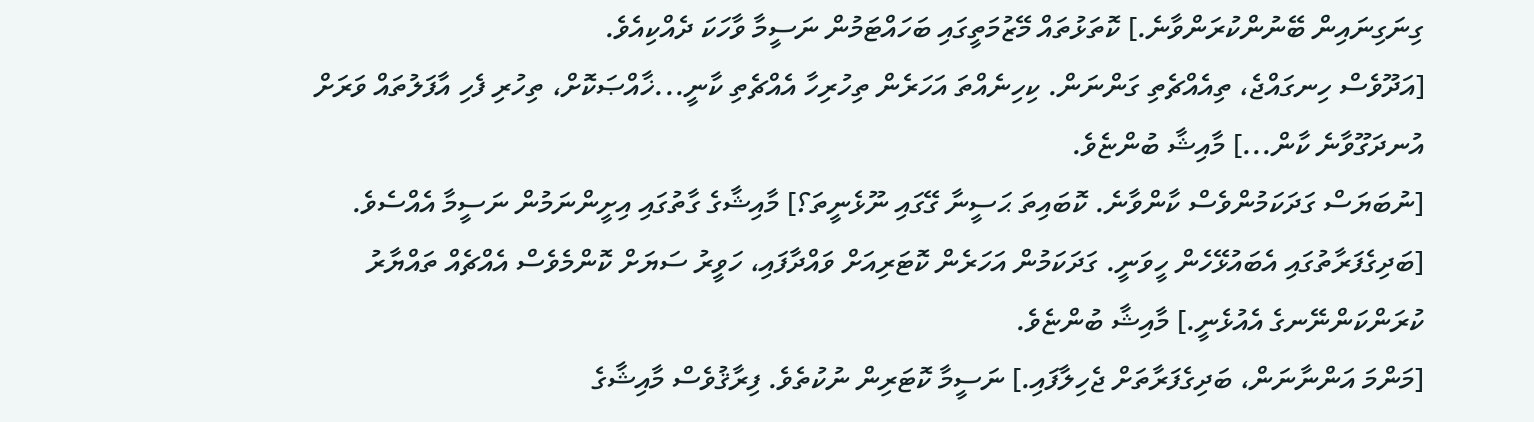ގިނަގިނައިން ބޭނުންކުރަންވާނެ.] ކޮތަޅުތައް މޭޒުމަތީގައި ބަހައްޓަމުން ނަސީމާ ވާހަކަ ދެއްކިއެވެ.
[އަދޫވެސް ހިނގައްޖެ، ތިއެއްޗެތި ގަންނަން. ކިހިނެއްތަ އަހަރެން ތިހުރިހާ އެއްޗެތި ކާނީ...ޚާއްޞަކޮށް، ތިހުރި ފެހި އާފަލުތައް ވަރަށް އުނދަގޫވާނެ ކާން...] މާއިޝާ ބުންޏެވެ.
[ނުބަޔަސް ގަދަކަމުންވެސް ކާންވާނެ. ކޮބައިތަ ޙަސީނާ ގޭގައި ނޫޅެނީތަ؟] މާއިޝާގެ ގާތުގައި އިށީންނަމުން ނަސީމާ އެއްސެވެ.
[ބަދިގެފަރާތުގައި އެބައުޅޭހެން ހީވަނީ. ގަދަކަމުން އަހަރެން ކޮޓަރިއަށް ވައްދާފައި، ހަވީރު ސަޔަށް ކޮންމެވެސް އެއްޗެއް ތައްޔާރު ކުރަންކަންނޭނގެ އެއުޅެނީ.] މާއިޝާ ބުންޏެވެ.
[މަންމަ އަންނާނަން، ބަދިގެފަރާތަށް ޖެހިލާފައި.] ނަސީމާ ކޮޓަރިން ނުކުތެވެ. ފިރާޤުވެސް މާއިޝާގެ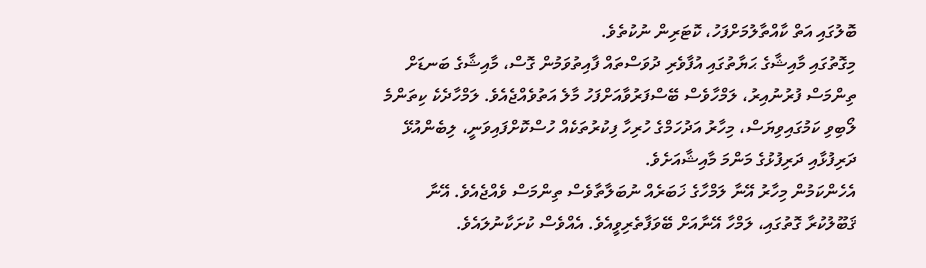ބޮލުގައި އަތް ކާއްތާލުމަށްފަހު، ކޮޓަރިން ނުކުތެވެ.
މިގޮތުގައި މާއިޝާގެ ޙަޔާތުގައި އުފާވެރި ދުވަސްތައް ފާއިތުވަމުން ގޮސް، މާއިޝާގެ ބަނޑަށް ތިންމަސް ފުރުނުއިރު، ލަމްހާވެސް ބޭސްފަރުވާއަށްފަހު މާލެ އަތުވެއްޖެއެވެ. ލަމްހާދެކެ ކިތަންމެ ލޯބިވި ކަމުގައިވިޔަސް، މިހާރު އަދުހަމްގެ ހުރިހާ ފިކުރުތަކެއް ހުސްކޮށްފައިވަނީ، ލިބެންއުޅޭ ދަރިފުޅާއި ދަރިފުޅުގެ މަންމަ މާއިޝާއަށެވެ.
އެހެންކަމުން މިހާރު އޭނާ ލަމްހާގެ ޚަބަރެއް ނުބަލާތާވެސް ތިންމަސް ވެއްޖެއެވެ. އޭނާ ޤަބޫލުކުރާ ގޮތުގައި، ލަމްހާ އޭނާއަށް ބޭވަފާތެރިވީއެވެ. އެއްވެސް ކުށަކާނުލައެވެ.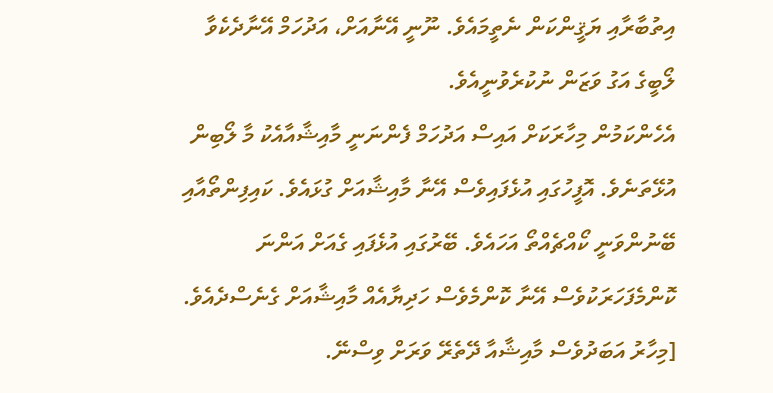އިތުބާރާއި ޔަޤީންކަން ނެތީމައެވެ. ނޫނީ އޭނާއަށް، އަދުހަމް އޭނާދެކެވާ ލޯބީގެ އަގު ވަޒަން ނުކުރެވުނީއެވެ.
އެހެންކަމުން މިހާރަކަށް އައިސް އަދުހަމް ފެންނަނީ މާއިޝާއާއެކު މާ ލޯބިން އުޅޭތަނެވެ. އޮފީހުގައި އުޅެފައިވެސް އޭނާ މާއިޝާއަށް ގުޅައެވެ. ކައިފިންތޯއާއި ބޭނުންވަނީ ކޯއްޗެއްތޯ އަހައެވެ. ބޭރުގައި އުޅެފައި ގެއަށް އަންނަ ކޮންމެފަހަރަކުވެސް އޭނާ ކޮންމެވެސް ހަދިޔާއެއް މާއިޝާއަށް ގެނެސްދެއެވެ.
[މިހާރު އަބަދުވެސް މާއިޝާއާ ދޭތެރޭ ވަރަށް ވިސްނޭ.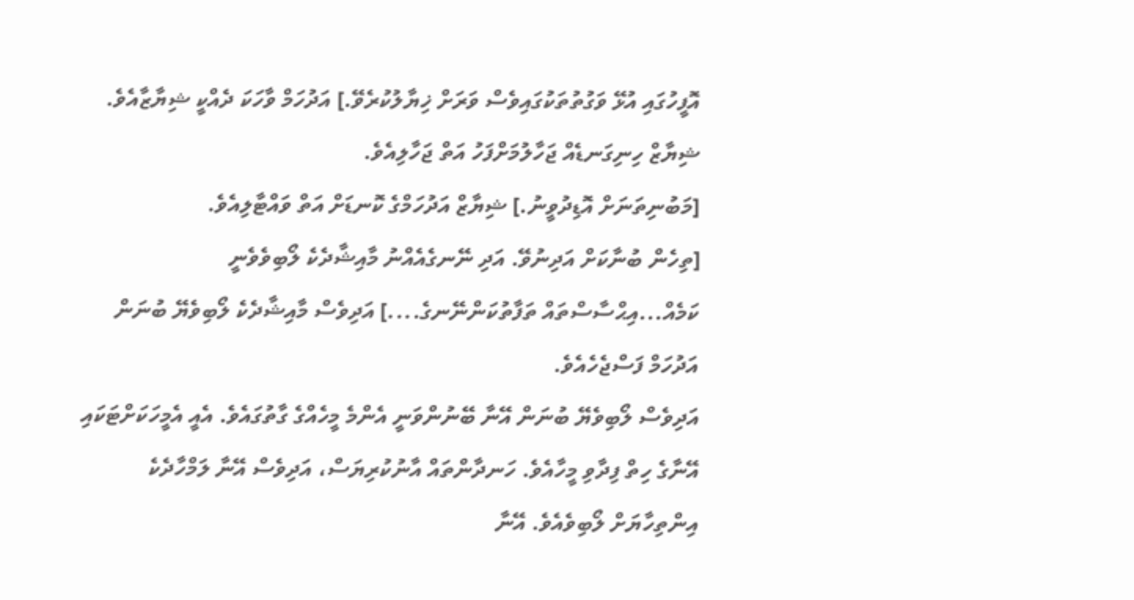އޮފީހުގައި އުޅޭ ވަގުތުތަކުގައިވެސް ވަރަށް ޚިޔާލުކުރެވޭ.] އަދުހަމް ވާހަކަ ދެއްކީ ޝިޔާޒާއެވެ. ޝިޔާޒް ހިނިގަނޑެއް ޖަހާލުމަށްފަހު އަތް ޖަހާލިއެވެ.
[މަބުނިތަނަށް އޮޑިދުވީނު.] ޝިޔާޒް އަދުހަމްގެ ކޮނޑަށް އަތް ވައްޓާލިއެވެ.
[ތިހެން ބުނާކަށް އަދިނުވޭ. އަދި ނޭނގެއެއްނު މާއިޝާދެކެ ލޯބިވެވެނީ ކަމެއް...އިޙްސާސްތައް ތަފާތުކަންނޭނގެ....] އަދިވެސް މާއިޝާދެކެ ލޯބިވެޔޭ ބުނަން އަދުހަމް ފަސްޖެހެއެވެ.
އަދިވެސް ލޯބިވެޔޭ ބުނަން އޭނާ ބޭނުންވަނީ އެންމެ މީހެއްގެ ގާތުގައެވެ. އެއީ އެމީހަކަށްޓަކައި އޭނާގެ ހިތް ފިދާވި މީހާއެވެ. ހަނދާންތައް އާނުކުރިޔަސް، އަދިވެސް އޭނާ ލަމްހާދެކެ އިންތިހާޔަށް ލޯބިވެއެވެ. އޭނާ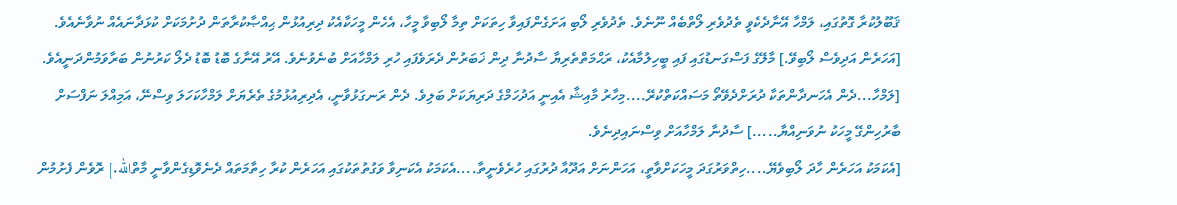ޤަބޫލުކުރާ ގޮތުގައި، ލަމްހާ އޭނާދެކެވީ ތެދުވެރި ލޯތްބެއް ނޫނެވެ. ތެދުވެރި ލޯބި އަށަގެންފައިވާ ހިތަކަށް ތިމާ ލޯބިވާ މީހާ، އެހެން މީހަކާއެކު ދިރިއުޅުން ޙިއްޞާކުރާތަން ދުށުމަކަށް ކުޅަދާނައެއް ނުވާނެއެވެ.
[އަހަރެން އަދިވެސް ލޯބިވޭ.] މާލޭގެ ފަސްގަނޑުގައި ފައި ބީހިލުމާއެކު، ރަޙްމަތްތެރިޔާ ސާދުނާ ދިން ޚަބަރުން ދެރަވެފައި ހުރި ލަމްހާއަށް ބުނެވުނެވެ. އޭރު އޭނާގެ ބޮޑު ބޮޑު ދެލޯ ކަރުނުން ބަރާވަމުންދަނީއެވެ.
[ލަމްހާ...ދެން އެހަނދާންތަކާ ދުރަށްދެވޭތޯ މަސައްކަތްކުރޭ....މިހާރު މާއިޝާ އެއިނީ އަދުހަމްގެ ދަރިޔަކަށް ބަލިވެ. ދެން ރަނގަޅުވާނީ، އެދިރިއުޅުމުގެ ތެރެޔަށް ލަމްހާކަހަލަ ވިސްނޭ، އަމިއްލަ ނަފްސަށް ބާރުހިންގޭ މީހަކު ނުވަނިއްޔާ.....] ސާދުނާ ލަމްހާއަށް ވިސްނައިދިނެވެ.
[އެކަމަކު އަހަރެން ހާދަ ލޯބިވެޔޭ....ހިތްވަރުގަދަ މީހަކަށްވާތީ، އަހަންނަށް އަދޫއާ ދުރުގައި ހުރެވެނީތާ....އެކަމަކު އެކަނިވާ ވަގުތުތަކުގައި އަހަރެން ކުރާ ހިތާމަތައް ދެނެވޮޑިގެންވާނީ މާތްالله.] ރޮވެން ފެށުމުން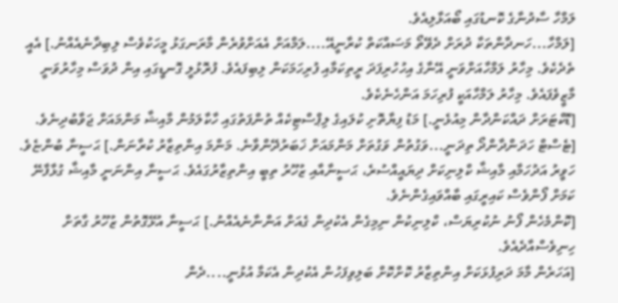ލަމްހާ ސާދުނާގެ ކޮނޑުގައި ބޯއަޅާލިއެވެ.
[ލަމްހާ...ހަނދާންތަކާ ދުރަށް ދެވޭތޯ މަސައްކަތް ކުރާނީއޭ....ލަމްއަށް އެއަށްވުރެން މާރަނގަޅު މީހަކުވެސް ލިބިދާނެއެއްނު.] އެއީ ތެދެކެވެ. މިހާރު ލަމްހާއަށްވަނީ އޭނާގެ އިހުހުރިފަދަ ރީތިކަމާއި ފުރިހަމަކަން ލިބިފައެވެ. ފުރޮޅުލީ ގޮނޑީގައި އިން ދުވަސް މިހާރުވަނީ މާޒީވެފައެވެ. މިހާރު ލަމްހާއަކީ ފުރިހަމަ އަންހެނެކެވެ.
[ޑޮކްޓަރަށް ދައްކަންދާން މިއުޅެނީ.] މަޑު ފިޔާތޮށި ކުލައިގެ ލިޕްސްޓިކެއް ތުންފަތުގައި ހާކާލަމުން މާއިޝާ މަންމައަށް ޖަވާބުދިނެވެ.
[ޓެސްޓް ހަދަންދާންދޯ ތިދަނީ...ވަގުތުން ވަގުތަށް މަންމައަށް ޚަބަރުދޭންވާނެ. މަންމަ އިންތިޒާރު ކުރާނަން.] ޙަސީނާ ބުންޏެވެ.
ހަވީރު އަދުހަމާއި މާއިޝާ ކްލިނިކަށް ދިޔައީއްސުރެ، ޙަސީނާއާއި ޒުހޫރު ތިބީ އިންތިޒާރުގައެވެ. ޙަސީނާ އިންނަނީ މާއިޝާ ގުޅާފާނޭ ކަމަށް ފޯންވެސް ކައިރީގައި ބާއްވައިގެންނެވެ.
[ކޮންމެހެން ފޯނު ނުކުރިޔަސް، ކްލިނިކުން ނިމިގެން އެކުދިން ގެއަށް އަންނާނެއެއްނު.] ޙަސީނާ އުޅޭގޮތުން ޒުހޫރު ގާތަށް ހިނިވެސްއާދެއެވެ.
[އަހަރެން މާމަ ދަރިފުޅަކަށް އިންތިޒާރު ކޮށްކޮށް ބަލިވިފަހުން އެކުދިން އެކަމާ އުޅުނީ....ދެން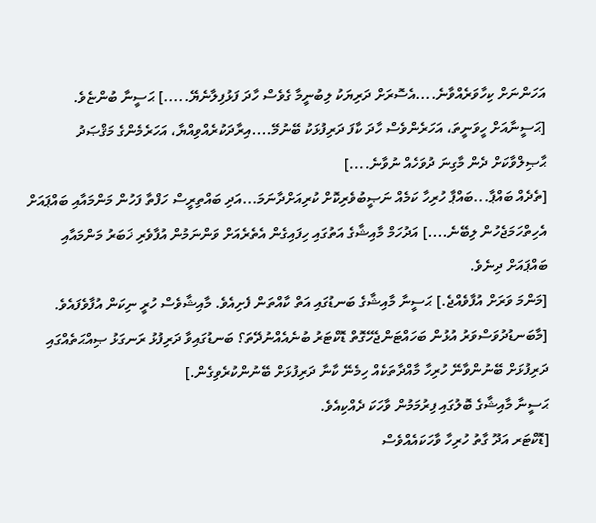އަހަންނަށް ކިހާވަރެއްވާނެ....އެސޮރަށް ދަރިޔަކު ލިބުނީމާ ގެވެސް ހާދަ ފަޅުފިލާނެޔޭ.....] ޙަސީނާ ބުންޏެވެ.
[ޙަސީނާއަށް ހީވަނީތަ، އަހަރެންވެސް ހާދަ ކާފަ ދަރިފުޅަކު ބޭނުމޭ....އިރާދަކުރެއްވިއްޔާ، އަހަރެމެންގެ މަޤްޞަދު ޙާޞިލްވާކަށް ދެން މާގިނަ ދުވަހެއް ނުވާނެ....]
[ތެދެއް ބައްޕާ...ބައްޕާ ހުރިހާ ކަމެއް ނަޞީބުވެރިކޮށް ކުރިއަށްދާނަމަ...އަދި ބައްތިރީސް ހަފްތާ ފަހުން މަންމައާއި ބައްޕައަށް އެހިތްހަމަޖެހުން ލިބޭނެ....] އަދުހަމް މާއިޝާގެ އަތުގައި ހިފައިގެން އެތެރެއަށް ވަންނަމުން އުފާވެރި ޚަބަރު މަންމައާއި ބައްޕައަށް ދިނެވެ.
[މަންމަ ވަރަށް އުފާވެއްޖެ.] ޙަސީނާ މާއިޝާގެ ބަނޑުގައި އަތް ކާއްތަން ފެށިއެވެ. މާއިޝާވެސް ހުރީ ނިކަން އުފާވެފައެވެ.
[މާބަނޑުދުވަސްވަރު އުޅުން ބަހައްޓަންޖެހޭގޮތް ޑޮކްޓަރު ބުނެއެއްނުދޭތަ؟ ބަނޑުގައިވާ ދަރިފުޅު ރަނގަޅު ޞިއްޙަތެއްގައި ދަރިފުޅަށް ބޭނުންވާނޭ ހުރިހާ މާއްދާތަކެއް ހިމެނޭ ކާނާ ދަރިފުޅަށް ބޭނުންކުރެވިގެން.]
ޙަސީނާ މާއިޝާގެ ބޮލުގައި ފިރުމަމުން ވާހަކަ ދެއްކިއެވެ.
[ޑޮކްޓަރ އަދޫ ގާތު ހުރިހާ ވާހަކައެއްވެސް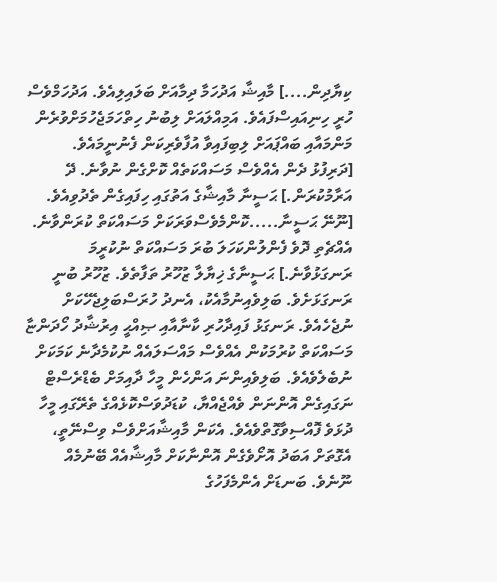ކިޔާދިން....] މާއިޝާ އަދުހަމާ ދިމާއަށް ބަލައިލިއެވެ. އަދުހަމްވެސް ހުރީ ހިނިއައިސްފައެވެ. އަމިއްލައަށް ލިބުނު ހިތްހަމަޖެހުމަށްވުރެން މަންމައާއި ބައްޕައަށް ލިބިފައިވާ އުފާވެރިކަން ފެނުނީމައެވެ.
[ދަރިފުޅު ދެން އެއްވެސް މަސައްކަތެއް ކޮށްގެން ނުވާނެ. ދޭ އަރާމުކުރަން.] ޙަސީނާ މާއިޝާގެ އަތުގައި ހިފައިގެން ތެދުވިއެވެ.
[ނޫނޭ ޙަސީނާ.....ކޮންމެވެސްވަރަކަށް މަސައްކަތް ކުރަންވާނެ. އެއްޗެތި ދޮވެ ފެންލުންކަހަލަ ބުރަ މަސައްކަތް ނުކުރީމަ ރަނގަޅުވާނެ.] ޙަސީނާގެ ޚިޔާލާ ޒުހޫރު ތަފާތެވެ. ޒުހޫރު ބުނީ ރަނގަޅަށެވެ. ބަލިވެއިނުމާއެކު، އެނދު ހުރަސްބަލިޖެހޭކަށް ނުޖެހެއެވެ. ރަނގަޅު ފައިދާހުރި ކާނާއާއި ޞިއްޙީ އިރުޝާދު ހޯދަންޏާ މަސައްކަތް ކުރުމަކުން އެއްވެސް މައްސަލައެއް ނުކުމެދާނެ ކަމަކަށް ނުބެލެވެއެވެ. ބަލިވެއިންނަ އަންހެން މީހާ ދާއިމަށް ބެޑްރެސްޓް ނަގައިގެން އޮންނަން ވެއްޖެއްޔާ، ކުޑަދުވަސްކޮޅެއްގެ ތެރޭގައި މީހާ ދުޅަވެ ފޮއްސިވާގޮތްވެއެވެ. އެކަން މާއިޝާއަށްވެސް ވިސްނޭތީ، އެގޮތަށް އަބަދު އޮށޯވެގެން އޮންނާކަށް މާއިޝާއެއް ބޭނުމެއް ނޫނެވެ. ބަނޑަށް އެންމެފަހުގެ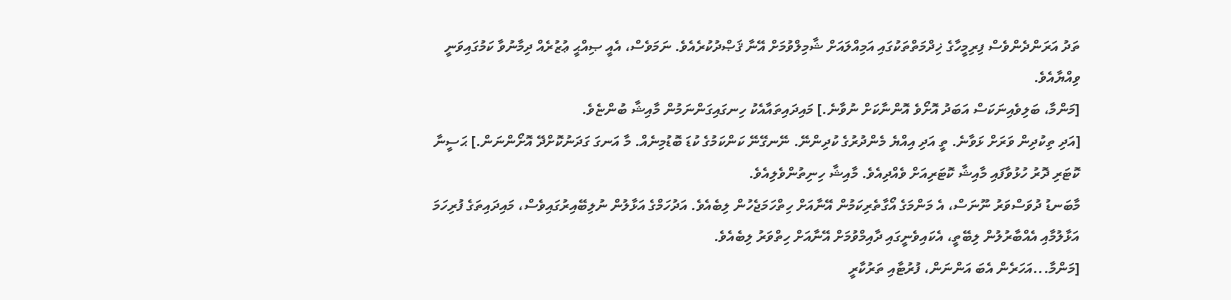ތަދު އަރަންދެންވެސް ފިރިމީހާގެ ޚިދްމަތްތަކުގައި އަމިއްލައަށް ޝާމިލްވުމަށް އޭނާ ޤަޞްދުކުރެއެވެ. ނަމަވެސް، އެއީ ޞިއްޙީ ޢުޒުރެއް ދިމާނުވާ ކަމުގައިވަނީ ވިއްޔާއެވެ.
[މަންމާ، ބަލިވެއިނަކަސް އަބަދު އޮށޯވެ އޮންނާކަށް ނުވާނެ.] މައިދައިތައާއެކު ހިނގައިގަންނަމުން މާއިޝާ ބުންޏެވެ.
[އަދި ތިކުދިން ވަރަށް ޅަވާނެ. ތީ އަދި އިއްޔެ މެންދުރުގެ ކުދިންނޭ. ނޭނގޭނޭ ކަންކަމުގެ ކުޑަ ބޮޑުމިނެއް. މާ އަނގަ ގަދަނުކޮށްދޭ އޮށޯންނަން.] ޙަސީނާ ކޮޓަރި ދޮރު ހުޅުވާފައި މާއިޝާ ކޮޓަރިއަށް ވެއްދިއެވެ. މާއިޝާ ހިނިތުންވެލިއެވެ.
މާބަނޑު ދުވަސްވަރު ނޫނަސް، އެ މަންމަގެ އޯގާތެރިކަމުން އޭނާއަށް ހިތްހަމަޖެހުން ލިބެއެވެ. އަދުހަމްގެ އަޅާލުން ނުލިބޭއިރުގައިވެސް، މައިދައިތަގެ ފުރިހަމަ އަޅާލުމާއި އެއްބާރުލުން ލިބޭތީ، އެކައިވެނީގައި ދާއިމްވުމަށް އޭނާއަށް ހިތްވަރު ލިބެއެވެ.
[މަންމާ...އަހަރެން އެބަ އަންނަން، ފުރުޓާއި ތަރުކާރީ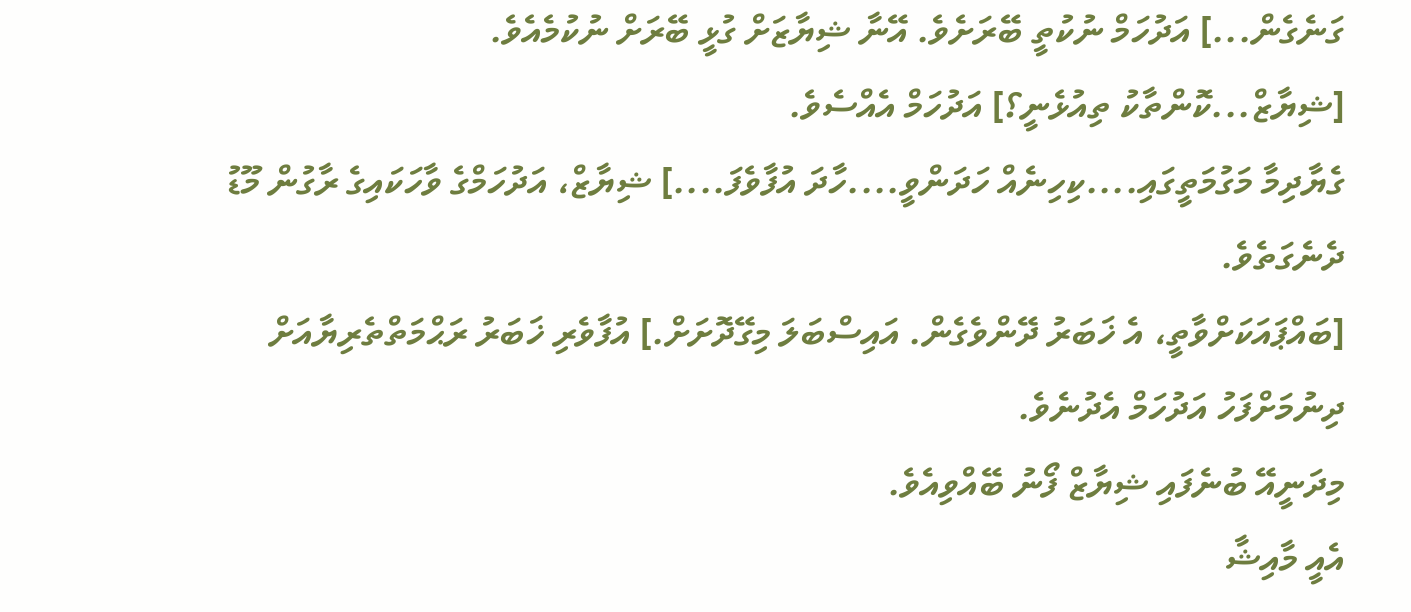ގަނެގެން...] އަދުހަމް ނުކުތީ ބޭރަށެވެ. އޭނާ ޝިޔާޒަށް ގުޅީ ބޭރަށް ނުކުމެއެވެ.
[ޝިޔާޒް...ކޮންތާކު ތިއުޅެނީ؟] އަދުހަމް އެއްސެވެ.
ގެޔާދިމާ މަގުމަތީގައި....ކިހިނެއް ހަދަންވީ....ހާދަ އުފާވެފަ....] ޝިޔާޒް، އަދުހަމްގެ ވާހަކައިގެ ރާގުން މޫޑު ދެނެގަތެވެ.
[ބައްޕައަކަށްވާތީ، އެ ޚަބަރު ދޭންވެގެން. އައިސްބަލަ މިގޭދޮށަށް.] އުފާވެރި ޚަބަރު ރަޙްމަތްތެރިޔާއަށް ދިނުމަށްފަހު އަދުހަމް އެދުނެވެ.
މިދަނީއޭ ބުނެފައި ޝިޔާޒް ފޯނު ބޭއްވިއެވެ.
އެއީ މާއިޝާ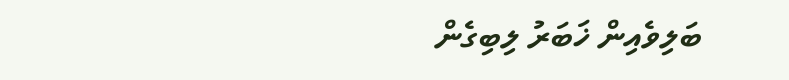ބަލިވެއިން ޚަބަރު ލިބިގެން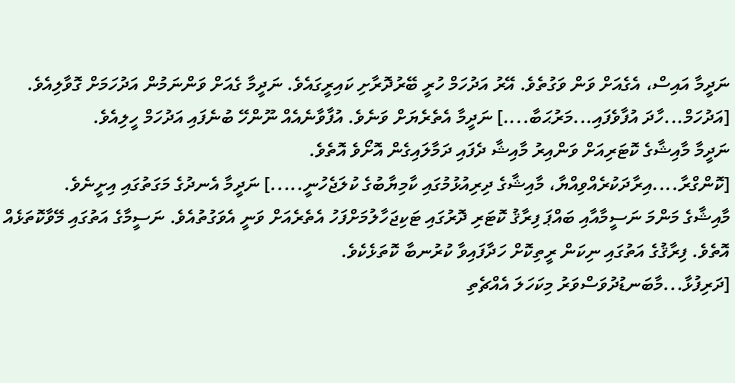ނަދީމާ އައިސް، އެގެއަށް ވަން ވަގުތެވެ. އޭރު އަދުހަމް ހުރީ ބޭރުދޮރާށި ކައިރީގައެވެ. ނަދީމާ ގެއަށް ވަންނަމުން އަދުހަމަށް ގޮވާލިއެވެ.
[އަދުހަމް...ހާދަ އުފާވެފައި...މަރުޙަބާ....] ނަދީމާ އެތެރެޔަށް ވަނެވެ. އުފާވާނެއެއް ނޫންހޭ ބުނެފައި އަދުހަމް ހީލިއެވެ.
ނަދީމާ މާއިޝާގެ ކޮޓަރިއަށް ވަންއިރު މާއިޝާ ދެފައި ދަމާލައިގެން އޮށޯވެ އޮތެވެ.
[ކޮންގްރާ....އިރާދަކުރެއްވިއްޔާ، މާއިޝާގެ ދިރިއުޅުމުގައި ކާމިޔާބުގެ ކުލަޖެހުނީ.....] ނަދީމާ އެނދުގެ މަގަތުގައި އިށީނެވެ.
މާއިޝާގެ މަންމަ ނަސީމާއާއި ބައްޕަ ފިރާޤު ކޮޓަރި ދޮރުގައި ޓަކިޖަހާލުމަށްފަހު އެތެރެއަށް ވަނީ އެވަގުތުއެވެ. ނަސީމާގެ އަތުގައި މޭވާކޮތަޅެއް އޮތެވެ. ފިރާޤުގެ އަތުގައި ނިކަން ރީތިކޮށް ހަދާފައިވާ ކުރުނބާ ކޮތަޅެކެވެ.
[ދަރިފުޅާ...މާބަނޑުދުވަސްވަރު މިކަހަލަ އެއްޗެތި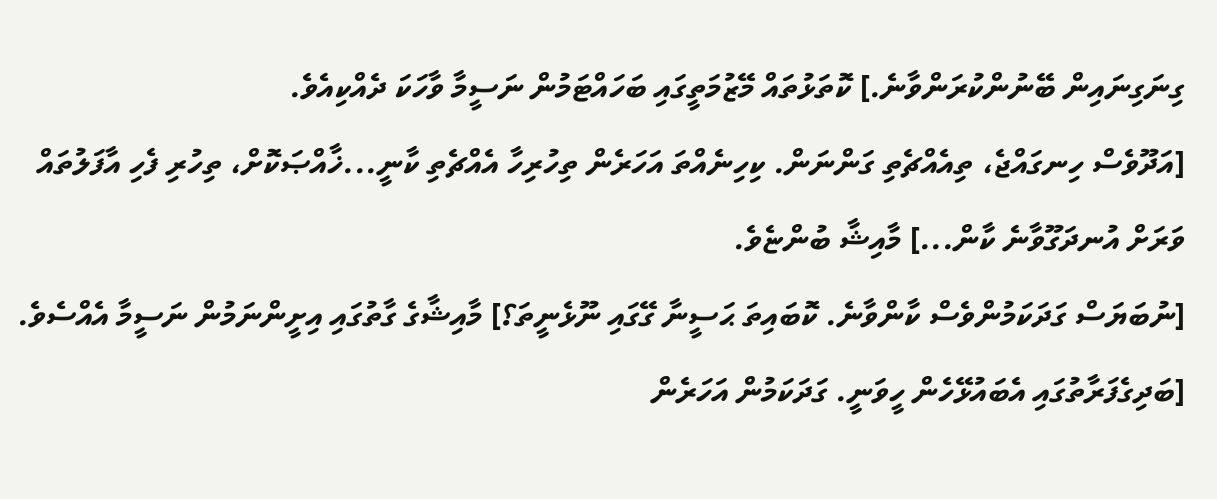ގިނަގިނައިން ބޭނުންކުރަންވާނެ.] ކޮތަޅުތައް މޭޒުމަތީގައި ބަހައްޓަމުން ނަސީމާ ވާހަކަ ދެއްކިއެވެ.
[އަދޫވެސް ހިނގައްޖެ، ތިއެއްޗެތި ގަންނަން. ކިހިނެއްތަ އަހަރެން ތިހުރިހާ އެއްޗެތި ކާނީ...ޚާއްޞަކޮށް، ތިހުރި ފެހި އާފަލުތައް ވަރަށް އުނދަގޫވާނެ ކާން...] މާއިޝާ ބުންޏެވެ.
[ނުބަޔަސް ގަދަކަމުންވެސް ކާންވާނެ. ކޮބައިތަ ޙަސީނާ ގޭގައި ނޫޅެނީތަ؟] މާއިޝާގެ ގާތުގައި އިށީންނަމުން ނަސީމާ އެއްސެވެ.
[ބަދިގެފަރާތުގައި އެބައުޅޭހެން ހީވަނީ. ގަދަކަމުން އަހަރެން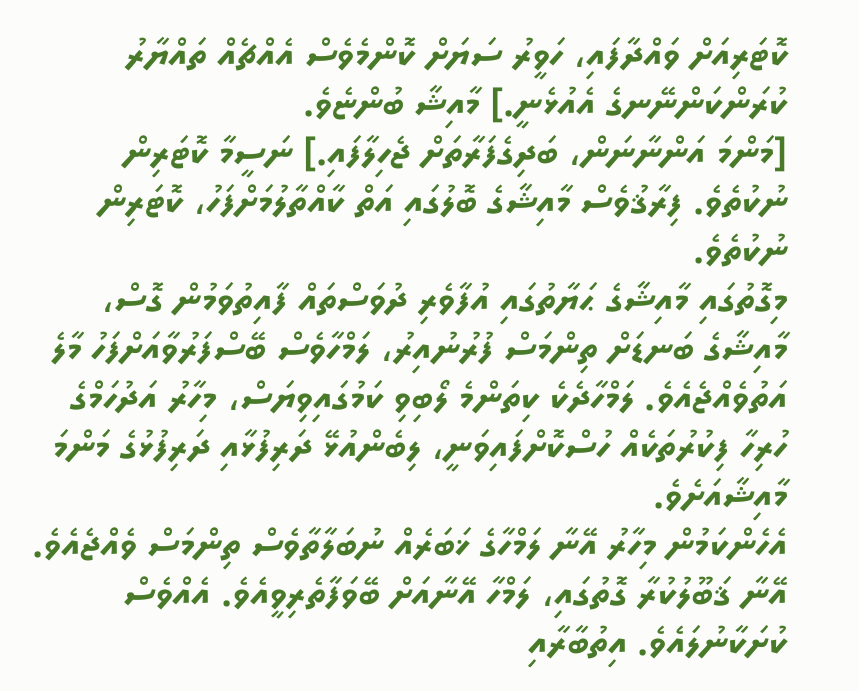ކޮޓަރިއަށް ވައްދާފައި، ހަވީރު ސަޔަށް ކޮންމެވެސް އެއްޗެއް ތައްޔާރު ކުރަންކަންނޭނގެ އެއުޅެނީ.] މާއިޝާ ބުންޏެވެ.
[މަންމަ އަންނާނަން، ބަދިގެފަރާތަށް ޖެހިލާފައި.] ނަސީމާ ކޮޓަރިން ނުކުތެވެ. ފިރާޤުވެސް މާއިޝާގެ ބޮލުގައި އަތް ކާއްތާލުމަށްފަހު، ކޮޓަރިން ނުކުތެވެ.
މިގޮތުގައި މާއިޝާގެ ޙަޔާތުގައި އުފާވެރި ދުވަސްތައް ފާއިތުވަމުން ގޮސް، މާއިޝާގެ ބަނޑަށް ތިންމަސް ފުރުނުއިރު، ލަމްހާވެސް ބޭސްފަރުވާއަށްފަހު މާލެ އަތުވެއްޖެއެވެ. ލަމްހާދެކެ ކިތަންމެ ލޯބިވި ކަމުގައިވިޔަސް، މިހާރު އަދުހަމްގެ ހުރިހާ ފިކުރުތަކެއް ހުސްކޮށްފައިވަނީ، ލިބެންއުޅޭ ދަރިފުޅާއި ދަރިފުޅުގެ މަންމަ މާއިޝާއަށެވެ.
އެހެންކަމުން މިހާރު އޭނާ ލަމްހާގެ ޚަބަރެއް ނުބަލާތާވެސް ތިންމަސް ވެއްޖެއެވެ. އޭނާ ޤަބޫލުކުރާ ގޮތުގައި، ލަމްހާ އޭނާއަށް ބޭވަފާތެރިވީއެވެ. އެއްވެސް ކުށަކާނުލައެވެ. އިތުބާރާއި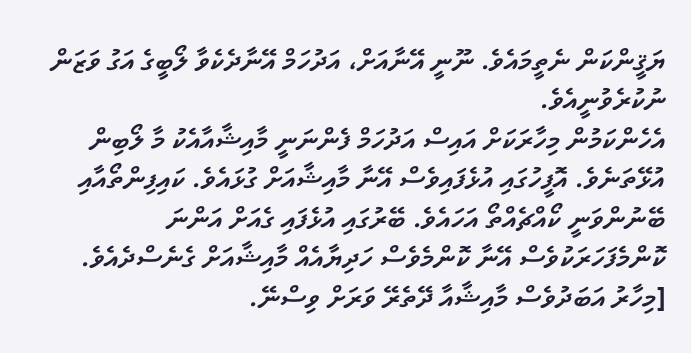ޔަޤީންކަން ނެތީމައެވެ. ނޫނީ އޭނާއަށް، އަދުހަމް އޭނާދެކެވާ ލޯބީގެ އަގު ވަޒަން ނުކުރެވުނީއެވެ.
އެހެންކަމުން މިހާރަކަށް އައިސް އަދުހަމް ފެންނަނީ މާއިޝާއާއެކު މާ ލޯބިން އުޅޭތަނެވެ. އޮފީހުގައި އުޅެފައިވެސް އޭނާ މާއިޝާއަށް ގުޅައެވެ. ކައިފިންތޯއާއި ބޭނުންވަނީ ކޯއްޗެއްތޯ އަހައެވެ. ބޭރުގައި އުޅެފައި ގެއަށް އަންނަ ކޮންމެފަހަރަކުވެސް އޭނާ ކޮންމެވެސް ހަދިޔާއެއް މާއިޝާއަށް ގެނެސްދެއެވެ.
[މިހާރު އަބަދުވެސް މާއިޝާއާ ދޭތެރޭ ވަރަށް ވިސްނޭ.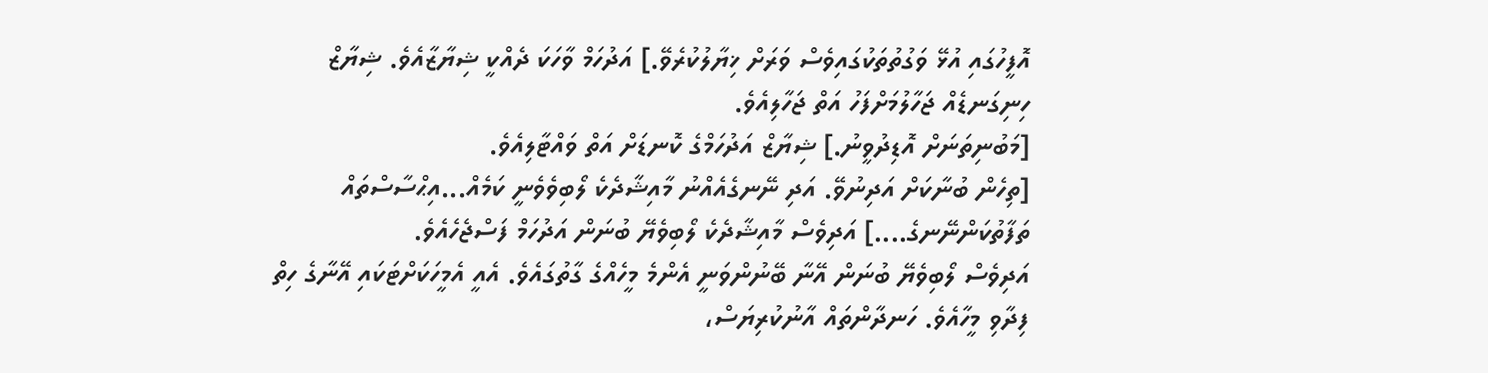އޮފީހުގައި އުޅޭ ވަގުތުތަކުގައިވެސް ވަރަށް ޚިޔާލުކުރެވޭ.] އަދުހަމް ވާހަކަ ދެއްކީ ޝިޔާޒާއެވެ. ޝިޔާޒް ހިނިގަނޑެއް ޖަހާލުމަށްފަހު އަތް ޖަހާލިއެވެ.
[މަބުނިތަނަށް އޮޑިދުވީނު.] ޝިޔާޒް އަދުހަމްގެ ކޮނޑަށް އަތް ވައްޓާލިއެވެ.
[ތިހެން ބުނާކަށް އަދިނުވޭ. އަދި ނޭނގެއެއްނު މާއިޝާދެކެ ލޯބިވެވެނީ ކަމެއް...އިޙްސާސްތައް ތަފާތުކަންނޭނގެ....] އަދިވެސް މާއިޝާދެކެ ލޯބިވެޔޭ ބުނަން އަދުހަމް ފަސްޖެހެއެވެ.
އަދިވެސް ލޯބިވެޔޭ ބުނަން އޭނާ ބޭނުންވަނީ އެންމެ މީހެއްގެ ގާތުގައެވެ. އެއީ އެމީހަކަށްޓަކައި އޭނާގެ ހިތް ފިދާވި މީހާއެވެ. ހަނދާންތައް އާނުކުރިޔަސް،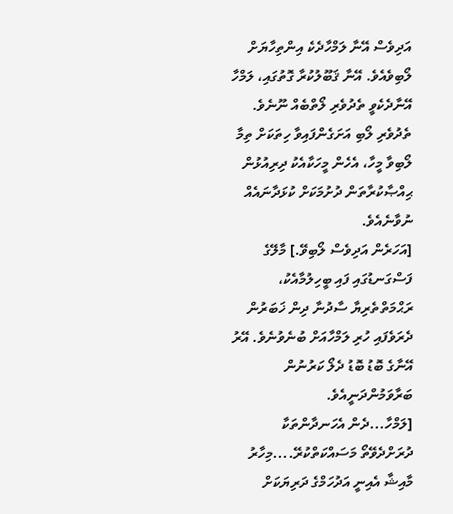އަދިވެސް އޭނާ ލަމްހާދެކެ އިންތިހާޔަށް ލޯބިވެއެވެ. އޭނާ ޤަބޫލުކުރާ ގޮތުގައި، ލަމްހާ އޭނާދެކެވީ ތެދުވެރި ލޯތްބެއް ނޫނެވެ. ތެދުވެރި ލޯބި އަށަގެންފައިވާ ހިތަކަށް ތިމާ ލޯބިވާ މީހާ، އެހެން މީހަކާއެކު ދިރިއުޅުން ޙިއްޞާކުރާތަން ދުށުމަކަށް ކުޅަދާނައެއް ނުވާނެއެވެ.
[އަހަރެން އަދިވެސް ލޯބިވޭ.] މާލޭގެ ފަސްގަނޑުގައި ފައި ބީހިލުމާއެކު، ރަޙްމަތްތެރިޔާ ސާދުނާ ދިން ޚަބަރުން ދެރަވެފައި ހުރި ލަމްހާއަށް ބުނެވުނެވެ. އޭރު އޭނާގެ ބޮޑު ބޮޑު ދެލޯ ކަރުނުން ބަރާވަމުންދަނީއެވެ.
[ލަމްހާ...ދެން އެހަނދާންތަކާ ދުރަށްދެވޭތޯ މަސައްކަތްކުރޭ....މިހާރު މާއިޝާ އެއިނީ އަދުހަމްގެ ދަރިޔަކަށް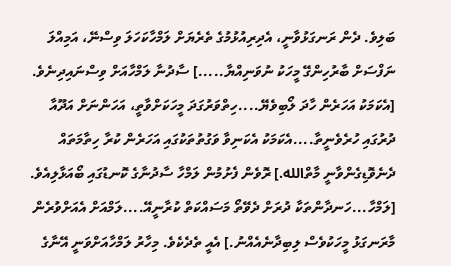ބަލިވެ. ދެން ރަނގަޅުވާނީ، އެދިރިއުޅުމުގެ ތެރެޔަށް ލަމްހާކަހަލަ ވިސްނޭ، އަމިއްލަ ނަފްސަށް ބާރުހިންގޭ މީހަކު ނުވަނިއްޔާ.....] ސާދުނާ ލަމްހާއަށް ވިސްނައިދިނެވެ.
[އެކަމަކު އަހަރެން ހާދަ ލޯބިވެޔޭ....ހިތްވަރުގަދަ މީހަކަށްވާތީ، އަހަންނަށް އަދޫއާ ދުރުގައި ހުރެވެނީތާ....އެކަމަކު އެކަނިވާ ވަގުތުތަކުގައި އަހަރެން ކުރާ ހިތާމަތައް ދެނެވޮޑިގެންވާނީ މާތްالله.] ރޮވެން ފެށުމުން ލަމްހާ ސާދުނާގެ ކޮނޑުގައި ބޯއަޅާލިއެވެ.
[ލަމްހާ...ހަނދާންތަކާ ދުރަށް ދެވޭތޯ މަސައްކަތް ކުރާނީއޭ....ލަމްއަށް އެއަށްވުރެން މާރަނގަޅު މީހަކުވެސް ލިބިދާނެއެއްނު.] އެއީ ތެދެކެވެ. މިހާރު ލަމްހާއަށްވަނީ އޭނާގެ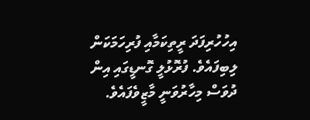އިހުހުރިފަދަ ރީތިކަމާއި ފުރިހަމަކަން ލިބިފައެވެ. ފުރޮޅުލީ ގޮނޑީގައި އިން ދުވަސް މިހާރުވަނީ މާޒީވެފައެވެ.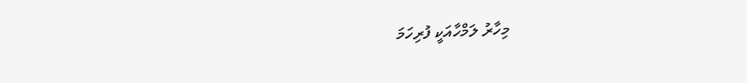މިހާރު ލަމްހާއަކީ ފުރިހަމަ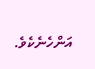އަންހެނެކެވެ.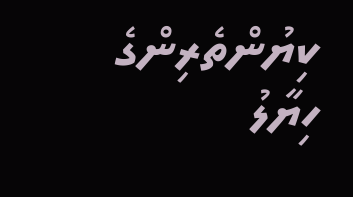ކިޔުންތެރިންގެ ހިޔާލު